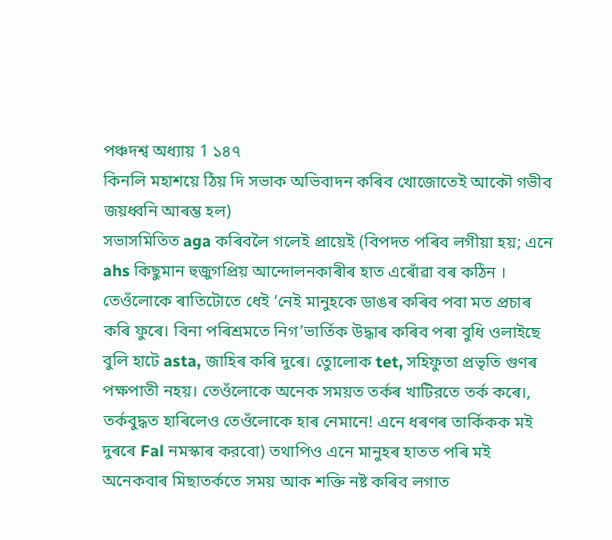পঞ্চদশ্ব অধ্যায় 1 ১৪৭
কিনলি মহাশয়ে ঠিয় দি সভাক অভিবাদন কৰিব খোজোতেই আকৌ গভীব জয়ধ্বনি আৰম্ভ হল)
সভাসমিতিত aga কৰিবলৈ গলেই প্রায়েই (বিপদত পৰিব লগীয়া হয়; এনে ahs কিছুমান হুজুগপ্ৰিয় আন্দোলনকাৰীৰ হাত এৰোঁৱা বৰ কঠিন । তেওঁলোকে ৰাতিটোতে ধেই ‘নেই মানুহকে ডাঙৰ কৰিব পবা মত প্রচাৰ কৰি ফুৰে। বিনা পৰিশ্ৰমতে নিগ’ভাৰ্তিক উদ্ধাৰ কৰিব পৰা বুধি ওলাইছে বুলি হাটে asta, জাহিৰ কৰি দুৰে। তোুলোক tet, সহিফুতা প্রভৃতি গুণৰ পক্ষপাতী নহয়। তেওঁলোকে অনেক সময়ত তর্কৰ খাটিরতে তর্ক কৰে।, তর্কবুদ্ধত হাৰিলেও তেওঁলোকে হাৰ নেমানে! এনে ধৰণৰ তাৰ্কিকক মই দুৰৰে Fal নমস্কাৰ করবো) তথাপিও এনে মানুহৰ হাতত পৰি মই অনেকবাৰ মিছাতর্কতে সময় আক শক্তি নষ্ট কৰিব লগাত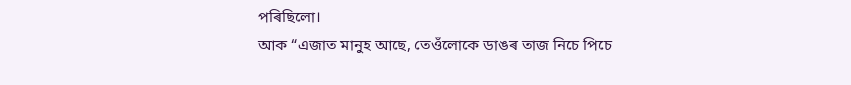পৰিছিলো।
আক “এজাত মানুহ আছে, তেওঁলোকে ডাঙৰ তাজ নিচে পিচে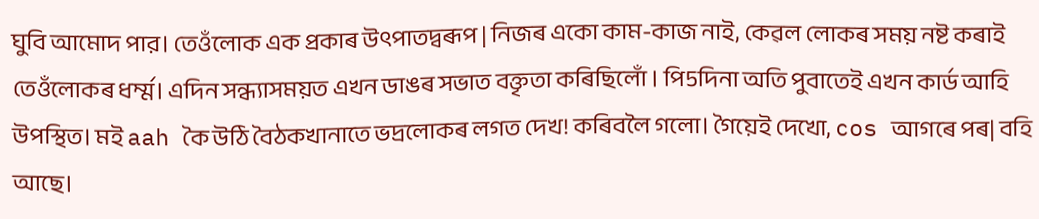ঘুবি আমোদ পার। তেওঁলোক এক প্রকাৰ উৎপাতদ্বৰূপ | নিজৰ একো কাম-কাজ নাই, কেৱল লোকৰ সময় নষ্ট কৰাই তেওঁলোকৰ ধৰ্ম্ম। এদিন সন্ধ্যাসময়ত এখন ডাঙৰ সভাত বক্তৃতা কৰিছিলোঁ । পি5দিনা অতি পুবাতেই এখন কার্ড আহি উপস্থিত। মই aah কৈ উঠি বৈঠকখানাতে ভদ্রলোকৰ লগত দেখ! কৰিবলৈ গলো। গৈয়েই দেখো, cos আগৰে পৰ| বহি আছে।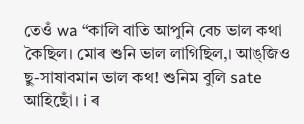তেওঁ wa “কালি বাতি আপুনি বেচ ভাল কথা কৈছিল। মোৰ শুনি ভাল লাগিছিল,। আঙ্জিও ছু-সাষাবমান ভাল কথ! শুনিম বুলি sate আহিছোঁ। i ৰ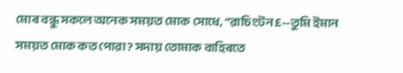মোৰ বন্ধু সকলে অনেক সময়ত মোক সোধে, “ৱাচিংটন £--তুমি ইমান সময়ত মোক কত পোৱা ? সদায় তোমাক বাহিৰতে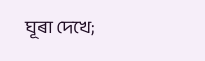ঘূৰা দেখে;